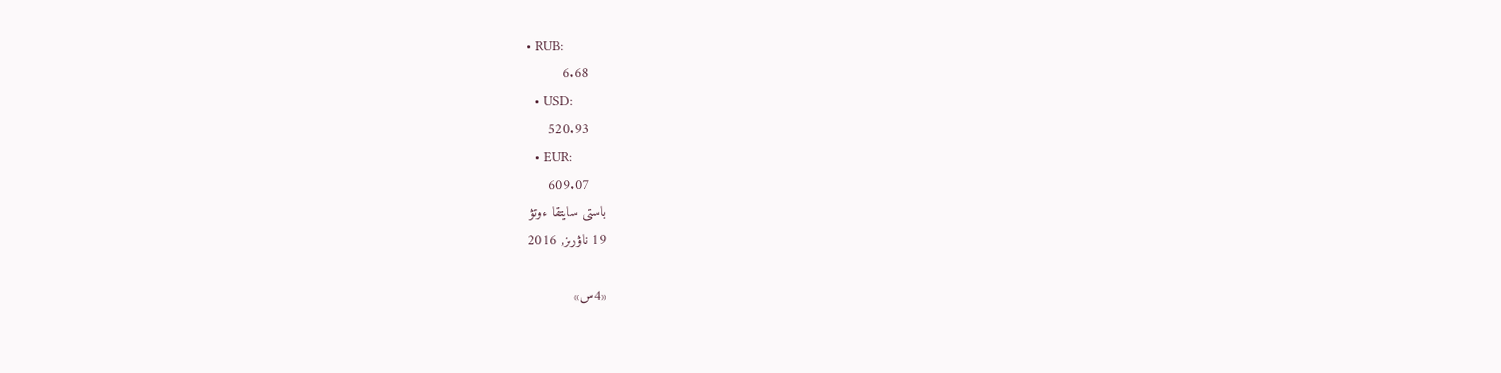• RUB:
    6.68
  • USD:
    520.93
  • EUR:
    609.07
باستى سايتقا ءوتۋ
19 ناۋرىز, 2016

«4س»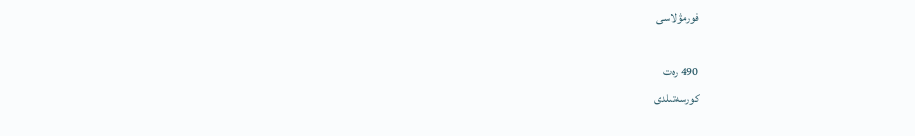فورمۋلاسى

490 رەت
كورسەتىلدى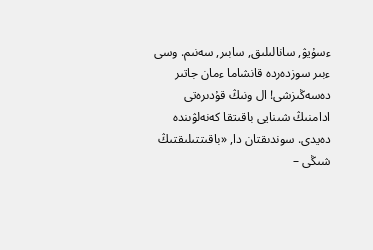ءسۇيۋ, سانالىلىق, سابىر, سەنىم. وسى ءبىر سوزدەردە قانشاما ءمان جاتىر دەسەڭىزشى! ال ونىڭ قۇدىرەتى ادامنىڭ شىنايى باقىتقا كەنەلۋىندە دەيدى. سوندىقتان دا, «باقىتتىلىقتىڭ شىڭى –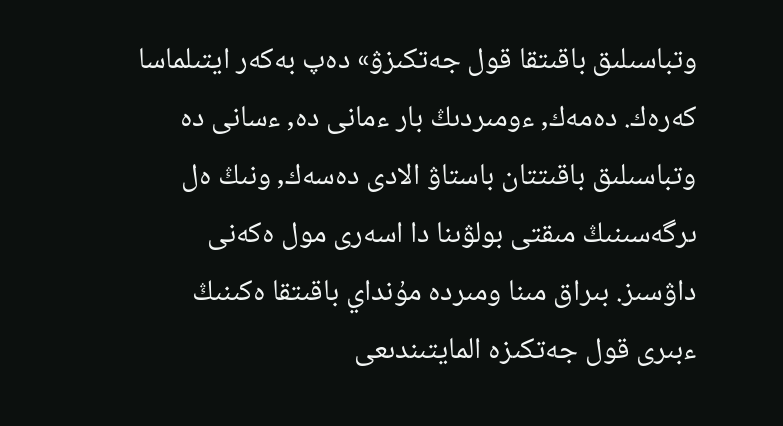وتباسىلىق باقىتقا قول جەتكىزۋ» دەپ بەكەر ايتىلماسا كەرەك. دەمەك, ءومىردىڭ بار ءمانى دە, ءسانى دە وتباسىلىق باقىتتان باستاۋ الادى دەسەك, ونىڭ ەل ىرگەسىنىڭ مىقتى بولۋىنا دا اسەرى مول ەكەنى داۋسىز. بىراق مىنا ومىردە مۇنداي باقىتقا ەكىنىڭ ءبىرى قول جەتكىزە المايتىندىعى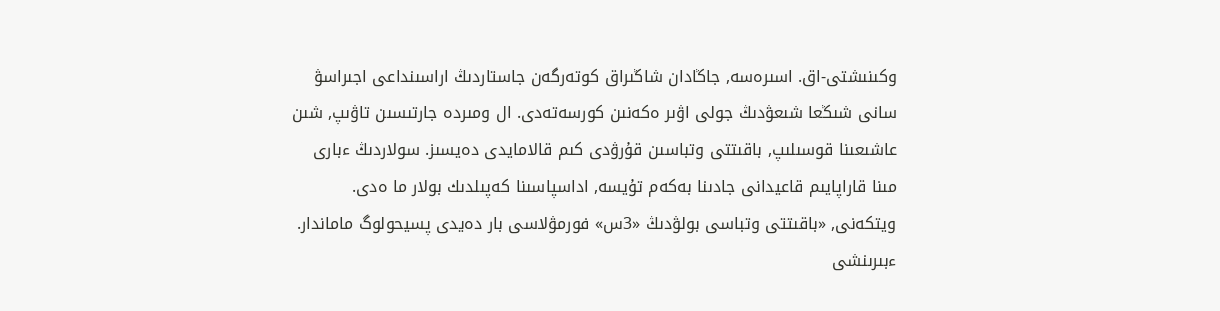وكىنىشتى-اق. اسىرەسە, جاڭادان شاڭىراق كوتەرگەن جاستاردىڭ اراسىنداعى اجىراسۋ سانى شىڭعا شىعۋدىڭ جولى اۋىر ەكەنىن كورسەتەدى. ال ومىردە جارتىسىن تاۋىپ, شىن عاشىعىنا قوسىلىپ, باقىتتى وتباسىن قۇرۋدى كىم قالامايدى دەيسىز. سولاردىڭ ءبارى مىنا قاراپايىم قاعيدانى جادىنا بەكەم تۇيسە, اداسپاسىنا كەپىلدىك بولار ما ەدى. ويتكەنى, «باقىتتى وتباسى بولۋدىڭ «3س» فورمۋلاسى بار دەيدى پسيحولوگ ماماندار. ءبىرىنشى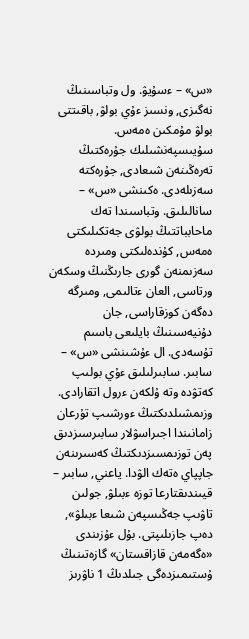«س» – ءسۇيۋ. ول وتباسىنىڭ نەگىزى, ونسىز ءۇي بولۋ, باقىتتى بولۋ مۇمكىن ەمەس. سۇيىسپەنشىلىك جۇرەكتىڭ تەرەڭىنەن شىعادى, جۇرەكتە سەزىلەدى. ەكىنشى «س» – سانالىلىق. وتباسىندا تەك ماحابباتتىڭ بولۋى جەتكىلىكتى ەمەس, كۇندەلىكتى ومىردە سەزىمنەن گورى جارىڭنىڭ وسكەن ورتاسى, العان ءتالىمى, ومىرگە دەگەن كوزقاراسى, جان دۇنيەسىنىڭ بايلىعى باسىم تۇسەدى. ال ءۇشىنشى «س» – سابىر. سابىرلىلىق ءۇي بولىپ كەتۋدە وتە ۇلكەن ءرول اتقارادى. وزىمشىلدىكتىڭ ءورشىپ تۇرعان زامانىندا اجىراسۋلار سابىرسىزدىق پەن توزىمسىزدىكتىڭ كەسىرىنەن جاپپاي ەتەك الۋدا. ياعني, سابىر – قيىندىقتارعا توزە ءبىلۋ, جولىن تاۋىپ جەڭىسپەن شىعا ءبىلۋ», دەپ جازىلىپتى. بۇل ءۇزىندى «ەگەمەن قازاقستان» گازەتىنىڭ ۇستىمىزدەگى جىلدىڭ 1 ناۋرىز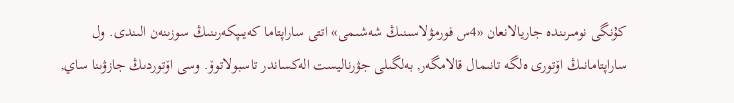كۇنگى نومىرىندە جاريالانعان «4س فورمۋلاسىنىڭ شەشىمى» اتتى ساراپتاما كەيىپكەرىنىڭ سوزىنەن الىندى. ول ساراپتامانىڭ اۆتورى ەلگە تانىمال قالامگەر, بەلگىلى جۋرناليست الەكساندر تاسبولاتوۆ. وسى اۆتوردىڭ جازۋىنا ساي,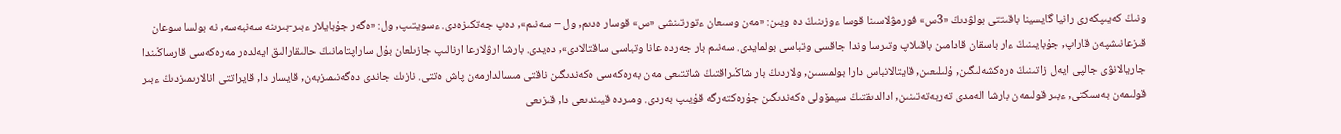ونىڭ كەيىپكەرى رانيا گايسينا باقىتتى بولۋدىڭ «3س» فورمۋلاسىنا قوسا ءوزىنىڭ دە ويىن: «مەن وسىعان ءتورتىنشى «س» قوسار ەدىم, ول – سەنىم», دەپ جەتكىزەدى. ءسويتىپ, ول: «ەگەر جۇبايلار ءبىر-بىرىنە سەنبەسە, نە بولسا سوعان قىزعانىشپەن قاراپ, جۇبايىنىڭ ءار باسقان قادامىن باقىلاپ وتىرسا وندا جاقسى وتباسى بولمايدى. سەنىم بار جەردە عانا وتباسى ساقتالادى», دەيدى. بارشا ارۋلارعا ارنالىپ جازىلعان بۇل ساراپتامانىڭ حالىقارالىق ايەلدەر مەرەكەسى قارساڭىندا جاريالانۋى جالپى ايەل زاتىنىڭ ەرەكشەلىگىن, ۇلىلىعىن, قايتالانباس دارا بولمىسىن, ولاردىڭ بار شاڭىراقتىڭ شاتتىعى مەن بەرەكەسى ەكەندىگىن ناقتى مىسالدارمەن پاش ەتتى. نازىك جاندى دەگەنىمىزبەن, قايسار دا, قايراتتى انالارىمىزدىڭ ءبىر قولىمەن بەسىكتى, ءبىر قولىمەن بارشا الەمدى تەربەتەتىنىن, ادالدىقتىڭ سيمۆولى ەكەندىگىن جۇرەكتەرگە قۇيىپ بەردى. ومىردە قيىندىعى دا, قىزىعى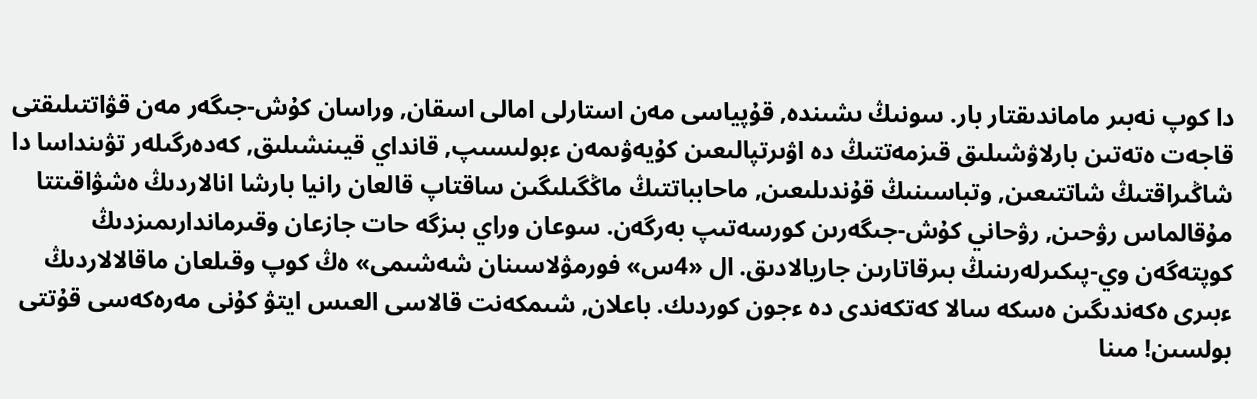دا كوپ نەبىر ماماندىقتار بار. سونىڭ ىشىندە, قۇپياسى مەن استارلى امالى اسقان, وراسان كۇش-جىگەر مەن قۋاتتىلىقتى قاجەت ەتەتىن بارلاۋشىلىق قىزمەتتىڭ دە اۋىرتپالىعىن كۇيەۋىمەن ءبولىسىپ, قانداي قيىنشىلىق, كەدەرگىلەر تۋىنداسا دا شاڭىراقتىڭ شاتتىعىن, وتباسىنىڭ قۇندىلىعىن, ماحابباتتىڭ ماڭگىلىگىن ساقتاپ قالعان رانيا بارشا انالاردىڭ ەشۋاقىتتا مۇقالماس رۋحىن, رۋحاني كۇش-جىگەرىن كورسەتىپ بەرگەن. سوعان وراي بىزگە حات جازعان وقىرماندارىمىزدىڭ كوپتەگەن وي-پىكىرلەرىنىڭ بىرقاتارىن جاريالادىق. ال «4س» فورمۋلاسىنان شەشىمى» ەڭ كوپ وقىلعان ماقالالاردىڭ ءبىرى ەكەندىگىن ەسكە سالا كەتكەندى دە ءجون كوردىك. باعلان, شىمكەنت قالاسى العىس ايتۋ كۇنى مەرەكەسى قۇتتى بولسىن! مىنا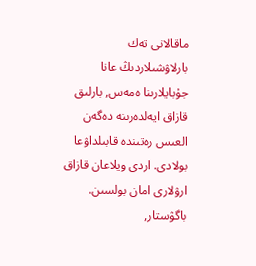ماقالانى تەك بارلاۋشىلاردىڭ عانا جۇبايلارىنا ەمەس, بارلىق قازاق ايەلدەرىنە دەگەن العىس رەتىندە قابىلداۋعا بولادى. اردى ويلاعان قازاق ارۋلارى امان بولسىن. باگۋستار,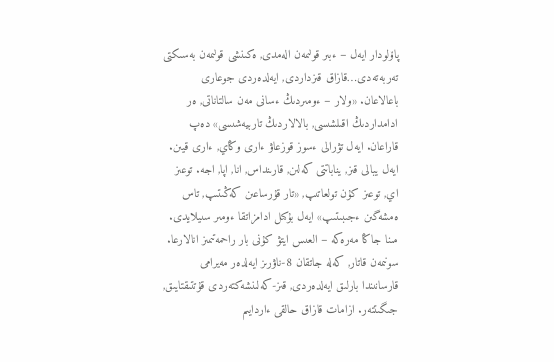پاۆلودار ايەل – ءبىر قولىمەن الەمدى, ەكىنشى قولىمەن بەسىكتى تەربەتەدى…قازاق قىزداردى, ايەلدەردى جوعارى باعالاعان. «ولار – ءومىردىڭ ءسانى مەن سالتاناتى, ەر ادامداردىڭ اقىلشىسى, بالالاردىڭ تاربيەشىسى» دەپ قاراعان. ايەل تۋرالى ءسوز قوزعاۋ ءارى وڭاي, ءارى قيىن. ايەل يبالى قىز, يناباتتى كەلىن, قارىنداس, انا, اپا, اجە. توعىز اي, توعىز كۇن تولعاتىپ, «تار قۇرساعىن كەڭىتىپ, تاس ەمشەگىن ءجىبىتىپ» ايەل بۇكىل ادامزاتقا ءومىر سىيلايدى. مىنا جاڭا مەرەكە – العىس ايتۋ كۇنى بار راحمەتىمىز انالارعا. سونىمەن قاتار, كەلە جاتقان 8-ناۋرىز ايەلدەر مەيرامى قارسانىندا بارلىق ايەلدەردى, قىز-كەلىنشەكتەردى قۇتتىقتايىق, جىگىتتەر. ازامات قازاق حالقى ءاردايىم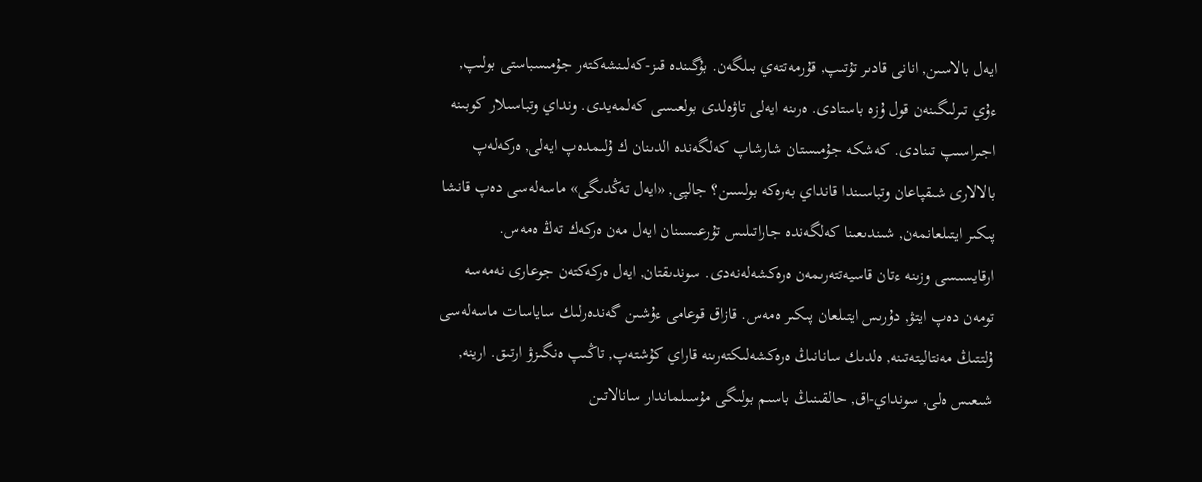ايەل بالاسىن, انانى قادىر تۇتىپ, قۇرمەتتەي بىلگەن. بۇگىندە قىز-كەلىنشەكتەر جۇمىسباستى بولىپ, ءۇي تىرلىگىنەن قول ۇزە باستادى. ەرىنە ايەلى تاۋەلدى بولعىسى كەلمەيدى. ونداي وتباسىلار كوبىنە اجىراسىپ تىنادى. كەشكە جۇمىستان شارشاپ كەلگەندە الدىنان ك ۇلىمدەپ ايەلى, ەركەلەپ بالالارى شىقپاعان وتباسىندا قانداي بەرەكە بولسىن؟ جالپى, «ايەل تەڭدىگى» ماسەلەسى دەپ قانشا پىكىر ايتىلعانمەن, شىندىعىنا كەلگەندە جاراتىلىس تۇرعىسىنان ايەل مەن ەركەك تەڭ ەمەس. ارقايسىسى وزىنە ءتان قاسيەتتەرىمەن ەرەكشەلەنەدى. سوندىقتان, ايەل ەركەكتەن جوعارى نەمەسە تومەن دەپ ايتۋ, دۇرىس ايتىلعان پىكىر ەمەس. قازاق قوعامى ءۇشىن گەندەرلىك ساياسات ماسەلەسى ۇلتتىڭ مەنتاليتەتىنە, ەلدىك سانانىڭ ەرەكشەلىكتەرىنە قاراي كۇشتەپ, تاڭىپ ەنگىزۋ ارتىق. ارينە, شىعىس ەلى, سونداي-اق, حالقىنىڭ باسىم بولىگى مۇسىلماندار سانالاتىن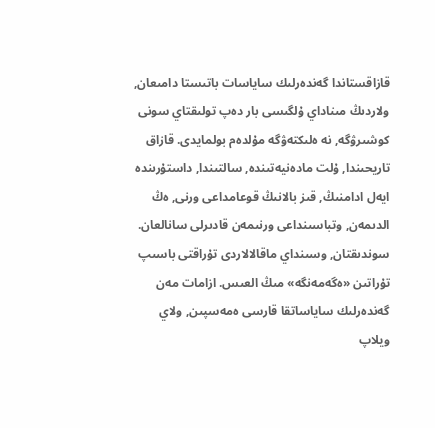قازاقستاندا گەندەرلىك ساياسات باتىستا دامىعان, ولاردىڭ مىناداي ۇلگىسى بار دەپ تولىقتاي سونى كوشىرۋگە, نە ەلىكتەۋگە مۇلدەم بولمايدى. قازاق تاريحىندا, ۇلت مادەنيەتىندە, سالتىندا, داستۇرىندە ايەل ادامنىڭ, قىز بالانىڭ قوعامداعى ورنى, ەڭ الدىمەن, وتباسىنداعى ورنىمەن قادىرلى سانالعان. سوندىقتان, وسىنداي ماقالالاردى تۇراقتى باسىپ تۇراتىن «ەگەمەنگە» مىڭ العىس. ازامات مەن گەندەرلىك ساياساتقا قارسى ەمەسپىن, ولاي ويلاپ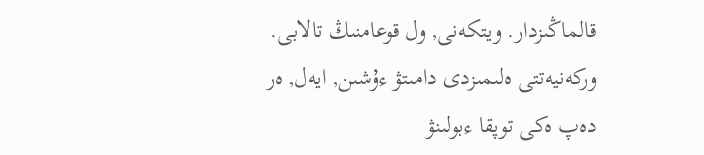قالماڭىزدار. ويتكەنى, ول قوعامنىڭ تالابى. وركەنيەتتى ەلىمىزدى دامىتۋ ءۇشىن, ايەل, ەر دەپ ەكى توپقا ءبولىنۋ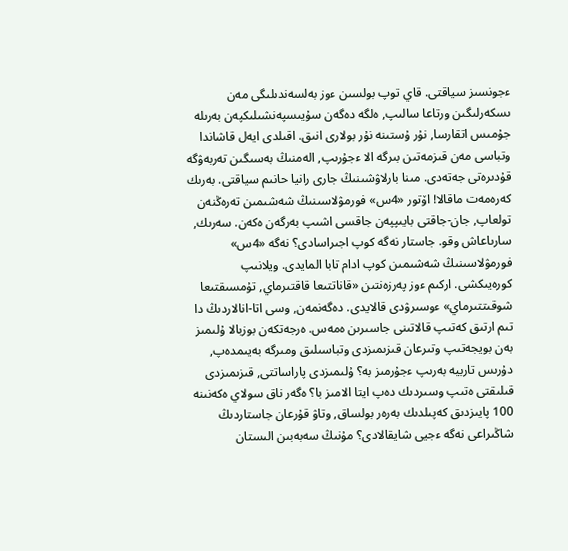ءجونسىز سياقتى. قاي توپ بولسىن ءوز بەلسەندىلىگى مەن ىسكەرلىگىن ورتاعا سالىپ, ەلگە دەگەن سۇيىسپەنشىلىكپەن بەرىلە جۇمىس اتقارسا, نۇر ۇستىنە نۇر بولارى انىق. اقىلدى ايەل قاشاندا وتباسى مەن قىزمەتىن بىرگە الا ءجۇرىپ, الەمنىڭ بەسىگىن تەربەۋگە قۇدىرەتى جەتەدى. مىنا بارلاۋشىنىڭ جارى رانيا حانىم سياقتى. بەرىك كەرەمەت ماقالا! اۆتور «4س» فورمۋلاسىنىڭ شەشىمىن تەرەڭنەن تولعاپ, جان-جاقتى بايىپپەن جاقسى اشىپ بەرگەن ەكەن. سەرىك, سارىاعاش وقو. جاستار نەگە كوپ اجىراسادى؟ نەگە «4س» فورمۋلاسىنىڭ شەشىمىن كوپ ادام تابا المايدى. ويلانىپ كورەيىكشى. اركىم ءوز پەرزەنتىن «قاناتتىعا قاقتىرماي, تۇمسىقتىعا شوقىتتىرماي» ءوسىرۋدى قالايدى. دەگەنمەن, وسى اتا-انالاردىڭ دا تىم ارتىق كەتىپ قالاتىنى جاسىرىن ەمەس. ەرجەتكەن بوزبالا ۇلىمىز بەن بويجەتىپ وتىرعان قىزىمىزدى وتباسىلىق ومىرگە بەيىمدەپ, دۇرىس تاربيە بەرىپ ءجۇرمىز بە؟ ۇلىمىزدى پاراساتتى, قىزىمىزدى قىلىقتى ەتىپ وسىردىك دەپ ايتا الامىز با؟ ەگەر ناق سولاي ەكەنىنە 100 پايىزدىق كەپىلدىك بەرەر بولساق, وتاۋ قۇرعان جاستاردىڭ شاڭىراعى نەگە ءجيى شايقالادى؟ مۇنىڭ سەبەبىن الىستان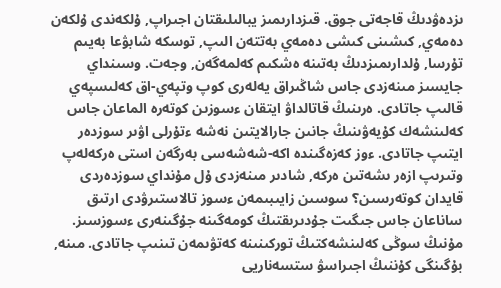ىزدەۋدىڭ قاجەتى جوق. قىزدارىمىز يبالىلىقتان اجىراپ, ۇلكەندى ۇلكەن دەمەي, كىشىنى كىشى دەمەي بەتتەن الىپ, توسكە شابۋعا بەيىم تۇرسا, ۇلدارىمىزدىڭ بەتىنە ەشكىم كەلمەگەن, وجەت. وسىنداي جايسىز مىنەزدى جاس شاڭىراق يەلەرى كوپ وتپەي-اق كەلىسپەي قالىپ جاتادى. ەرىنىڭ قاتالداۋ ايتقان ءسوزىن كوتەرە الماعان جاس كەلىنشەك كۇيەۋىنىڭ جانىن جارالايتىن نەشە ءتۇرلى اۋىر سوزدەر ايتىپ جاتادى. ءوز كەزەگىندە اكە-شەشەسى بەرگەن استى ەركەلەپ وتىرىپ ازەر ىشەتىن ەركە, شادىر مىنەزدى ۇل مۇنداي سوزدەردى قايدان كوتەرسىن؟ سوسىن زايىبىمەن ءسوز تالاستىرۋدى ارتىق ساناعان جاس جىگىت جۇدىرىقتىڭ كومەگىنە جۇگىنەرى ءسوزسىز. مۇنىڭ سوڭى كەلىنشەكتىڭ توركىنىنە كەتۋىمەن تىنىپ جاتادى. مىنە, بۇگىنگى كۇننىڭ اجىراسۋ ستسەناريى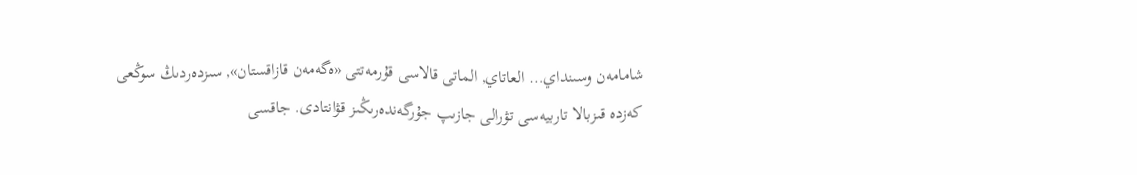شامامەن وسىنداي… العاتاي, الماتى قالاسى قۇرمەتتى «ەگەمەن قازاقستان», سىزدەردىڭ سوڭعى كەزدە قىزبالا تاربيەسى تۋرالى جازىپ جۇرگەندەرىڭىز قۋانتادى. جاقسى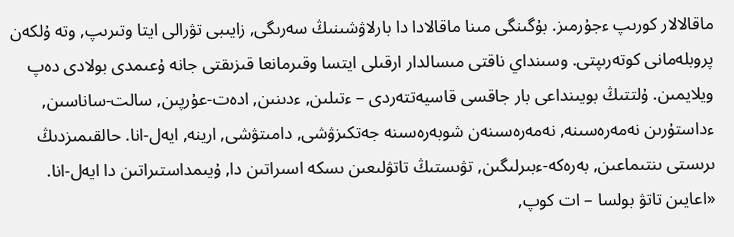ماقالالار كورىپ ءجۇرمىز. بۇگىنگى مىنا ماقالادا دا بارلاۋشىنىڭ سەرىگى, زايىبى تۋرالى ايتا وتىرىپ, وتە ۇلكەن پروبلەمانى كوتەرىپتى. وسىنداي ناقتى مىسالدار ارقىلى ايتسا وقىرمانعا قىزىقتى جانە ۇعىمدى بولادى دەپ ويلايمىن. ۇلتتىڭ بويىنداعى بار جاقسى قاسيەتتەردى – ءتىلىن, ءدىنىن, ادەت-عۇرپىن, سالت-ساناسىن, ءداستۇرىن نەمەرەسىنە, نەمەرەسىنەن شوبەرەسىنە جەتكىزۋشى, دامىتۋشى, ارينە, ايەل-انا. حالقىمىزدىڭ ىرىستى ىنتىماعىن, بەرەكە-ءبىرلىگىن, تۋىستىڭ تاتۋلىعىن ىسكە اسىراتىن دا, ۇيىمداستىراتىن دا ايەل-انا. «اعايىن تاتۋ بولسا – ات كوپ,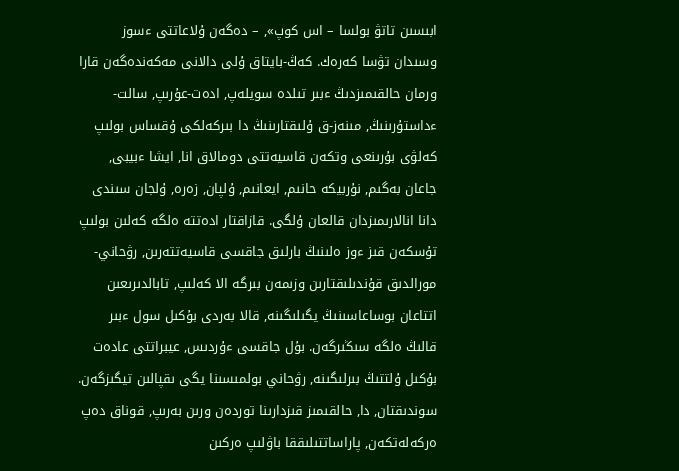ابىسىن تاتۋ بولسا – اس كوپ», – دەگەن ۇلاعاتتى ءسوز وسىدان تۋسا كەرەك. كەڭ-بايتاق ۇلى دالانى مەكەندەگەن قارا ورمان حالقىمىزدىڭ ءبىر تىلدە سويلەپ, ادەت-عۇرىپ, سالت-ءداستۇرىنىڭ, مىنەز-ق ۇلىقتارىنىڭ دا بىركەلكى ۇقساس بولىپ كەلۋى بۇرىنعى وتكەن قاسيەتتى دومالاق انا, ايشا ءبيبى, جاعان بەگىم, نۇربيكە حانىم, ايعانىم, ۇلپان, زەرە, ۇلجان سىندى دانا انالارىمىزدان قالعان ۇلگى. قازاقتار ادەتتە ەلگە كەلىن بولىپ تۇسكەن قىز ءوز ەلىنىڭ بارلىق جاقسى قاسيەتتەرىن, رۋحاني-مورالدىق قۇندىلىقتارىن وزىمەن بىرگە الا كەلىپ, تابالدىرىعىن اتتاعان بوساعاسىنىڭ يگىلىگىنە, قالا بەردى بۇكىل سول ءبىر قالىڭ ەلگە سىڭىرگەن. بۇل جاقسى ءۇردىس, عيبراتتى عادەت بۇكىل ۇلتتىڭ بىرلىگىنە, رۋحاني بولمىسىنا يگى ىقپالىن تيگىزگەن. سوندىقتان, دا, حالقىمىز قىزدارىنا توردەن ورىن بەرىپ, قوناق دەپ ەركەلەتكەن, پاراساتتىلىققا باۋلىپ ەركىن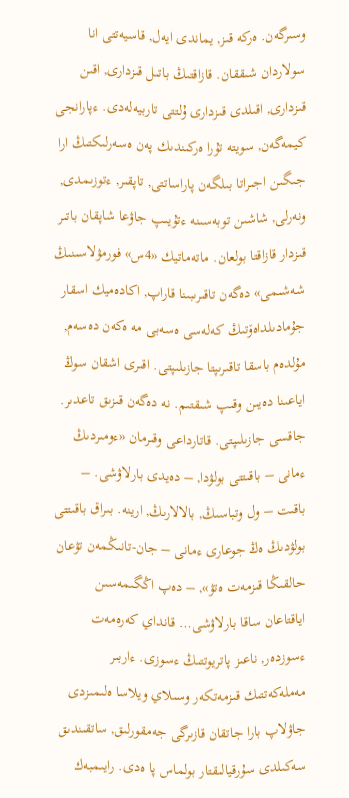وسىرگەن. ەركە قىز, يماندى ايەل, قاسيەتتى انا سولاردان شىققان. قازاقتىڭ باتىل قىزدارى, اقىن قىزدارى, اقىلدى قىزدارى ۇلتتى تاربيەلەدى. ءپارانجى كيمەگەن, سويتە تۇرا ەركىندىك پەن ەسەرلىكتىڭ ارا جىگىن اجىراتا بىلگەن پاراساتتى, تاپقىر, ءتوزىمدى, ونەرلى, شاشىن توبەسىنە ءتۇيىپ جاۋعا شاپقان باتىر قىزدار قازاقتا بولعان. ماتەماتيك «4س» فورمۋلاسىنىڭ شەشىمى» دەگەن تاقىرىبىنا قاراپ, اكادەميك اسقار جۇمادىلداەۆتىڭ كەلەسى ەسەبى مە ەكەن دەسەم, مۇلدەم باسقا تاقىرىپتا جازىلىپتى. اقىرى اشقان سوڭ اياعىنا دەيىن وقىپ شىقتىم. نە دەگەن قىزىق تاعدىر. جاقسى جازىلىپتى. قاتارداعى وقىرمان «ءومىردىڭ ءمانى – باقىتتى بولۋدا, – دەيدى بارلاۋشى. – باقىت – ول وتباسىڭ, بالالارىڭ, ارينە. بىراق باقىتتى بولۋدىڭ ەڭ جوعارى ءمانى – جان-تانىڭمەن تۋعان حالقىڭا قىزمەت ەتۋ», – دەپ اڭگىمەسىن اياقتاعان ساقا بارلاۋشى… قانداي كەرەمەت ءسوزدەر, ناعىز پاتريوتتىڭ ءسوزى. ءاربىر مەملەكەتتىك قىزمەتكەر وسىلاي ويلاسا ەلىمىزدى جاۋلاپ بارا جاتقان قازىرگى جەمقورلىق, ساتقىندىق سەكىلدى سۇرقيالىقتار بولماس پا ەدى. رايىمبەك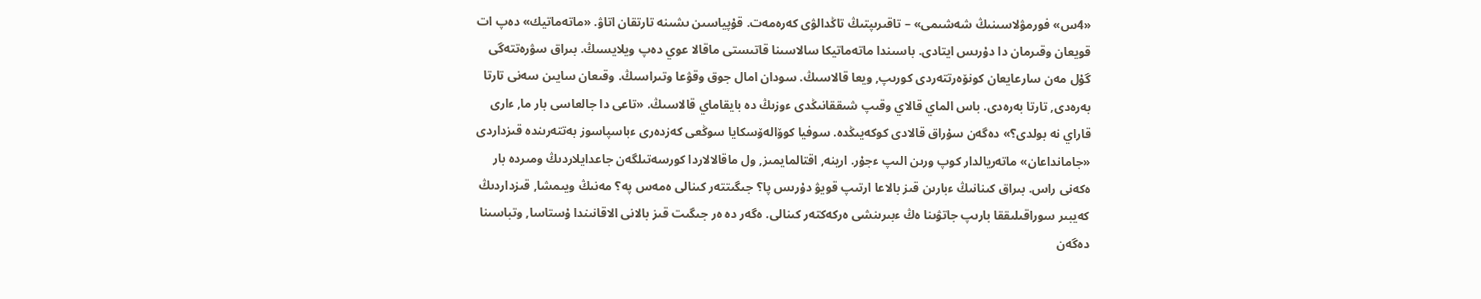«4س» فورمۋلاسىنىڭ شەشىمى» – تاقىرىپتىڭ تاڭدالۋى كەرەمەت. قۇپياسىن ىشىنە تارتقان اتاۋ. «ماتەماتيك» دەپ ات قويعان وقىرمان دا دۇرىس ايتادى. باسىندا ماتەماتيكا سالاسىنا قاتىستى ماقالا عوي دەپ ويلايسىڭ. بىراق سۋرەتتەگى گۇل مەن سارعايعان كونۆەرتتەردى كورىپ, ويعا قالاسىڭ. سودان امال جوق وقۋعا وتىراسىڭ. وقىعان سايىن سەنى تارتا بەرەدى, تارتا بەرەدى. باس الماي قالاي وقىپ شىققانىڭدى ءوزىڭ دە بايقاماي قالاسىڭ. «تاعى دا جالعاسى بار ما, ءارى قاراي نە بولدى؟» دەگەن سۇراق قالادى كوكەيىڭدە. سوفيا كوۆالەۆسكايا سوڭعى كەزدەرى ءباسپاسوز بەتتەرىندە قىزداردى «جامانداعان» ماتەريالدار كوپ ورىن الىپ ءجۇر. ارينە, اقتالمايمىز, ول ماقالالاردا كورسەتىلگەن جاعدايلاردىڭ ومىردە بار ەكەنى راس. بىراق كىنانىڭ ءبارىن قىز بالاعا ارتىپ قويۋ دۇرىس پا؟ جىگىتتەر كىنالى ەمەس پە؟ مەنىڭ ويىمشا, قىزداردىڭ كەيبىر سوراقىلىققا بارىپ جاتۋىنا ەڭ ءبىرىنشى ەركەكتەر كىنالى. ەگەر دە ەر جىگىت قىز بالانى الاقانىندا ۇستاسا, وتباسىنا دەگەن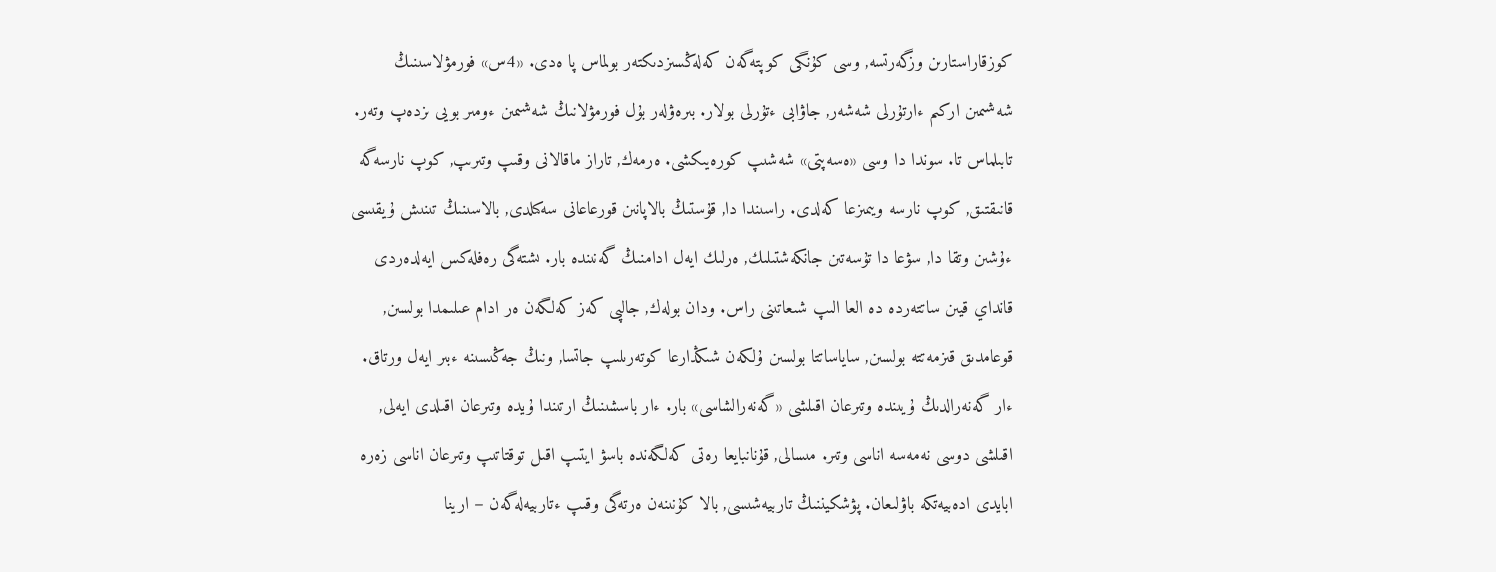كوزقاراستارىن وزگەرتسە, وسى كۇنگى كوپتەگەن كەلەڭسىزدىكتەر بولماس پا ەدى. «4س» فورمۋلاسىنىڭ شەشىمىن اركىم ءارتۇرلى شەشەر, جاۋابى ءتۇرلى بولار. بىرەۋلەر بۇل فورمۋلانىڭ شەشىمىن ءومىر بويى ىزدەپ وتەر. تابىلماس تا. سوندا دا وسى «ەسەپتى» شەشىپ كورەيىكشى. ەرمەك, تاراز ماقالانى وقىپ وتىرىپ, كوپ نارسەگە قانىقتىق, كوپ نارسە ويىمىزعا كەلدى. راسىندا دا, قۇستىڭ بالاپانىن قورعاعانى سەكىلدى, بالاسىنىڭ تىنىش ۇيقىسى ءۇشىن وتقا دا, سۋعا دا تۇسەتىن جانكەشتىلىك, ەرلىك ايەل ادامنىڭ گەنىندە بار. ىشتەگى رەفلەكس ايەلدەردى قانداي قيىن ساتتەردە دە العا الىپ شىعاتىنى راس. ودان بولەك, جالپى كەز كەلگەن ەر ادام عىلىمدا بولسىن, قوعامدىق قىزمەتتە بولسىن, ساياساتتا بولسىن ۇلكەن شىڭدارعا كوتەرىلىپ جاتسا, ونىڭ جەڭىسىنە ءبىر ايەل ورتاق. ءار گەنەرالدىڭ ۇيىندە وتىرعان اقىلشى «گەنەرالشاسى» بار. ءار باسشىنىڭ ارتىندا ۇيدە وتىرعان اقىلدى ايەلى, اقىلشى دوسى نەمەسە اناسى وتىر. مىسالى, قۇنانبايعا رەتى كەلگەندە باسۋ ايتىپ اقىل توقتاتىپ وتىرعان اناسى زەرە ابايدى ادەبيەتكە باۋلىعان. پۋشكيننىڭ تاربيەشىسى, بالا كۇنىنەن ەرتەگى وقىپ ءتاربيەلەگەن – ارينا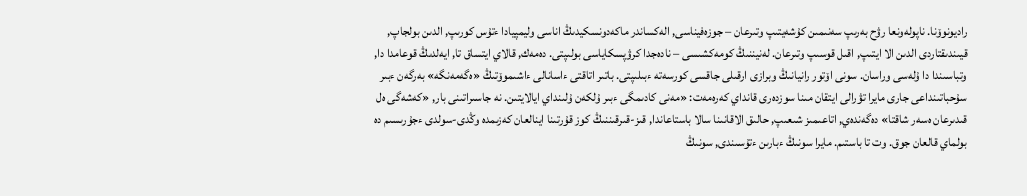راديونوۆنا. ناپولەونعا رۋح بەرىپ سەنىمىن كۇشەيتىپ وتىرعان – جوزەفيناسى, الەكساندر ماكەدونسكيدىڭ اناسى وليمپيادا ءتۇس كورىپ, الدىن بولجاپ, قيىندىقتاردى الدىن الا ايتىپ, اقىل قوسىپ وتىرعان. لەنيننىڭ كومەكشىسى – نادەجدا كرۋپسكاياسى بولىپتى. دەمەك, قالاي ايتساق تا, ايەلدىڭ قوعامدا دا, وتباسىندا دا ۇلەسى وراسان. سونى اۆتور رانيانىڭ وبرازى ارقىلى جاقسى كورسەتە ءبىلىپتى. باتىر اتاقتى ءاسانالى ءاشىموۆتىڭ «ەگەمەنگە» بەرگەن ءبىر سۇحباتىنداعى جارى مايرا تۋرالى ايتقان مىنا سوزدەرى قانداي كەرەمەت: «مەنى كادىمگى ءبىر ۇلكەن ۇلىنداي ايالايتىن. نە جاسىراتىنى بار, «كەشەگى ەل قىدىرعان ەسەر شاقتا» دەگەندەي, اتاعىمىز شىعىپ, حالىق الاقانىنا سالا باستاعاندا, قىز-قىرقىننىڭ كوز قۇرتىنا اينالعان كەزىمدە وڭدى-سولدى ءجۇرىسىم دە بولماي قالعان جوق. وت تا باستىم. مايرا سونىڭ ءبارىن ءتۇسىندى, سونىڭ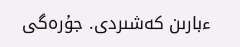ءبارىن كەشىردى. جۇرەگى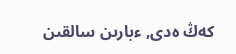كەڭ ەدى, ءبارىن سالقىن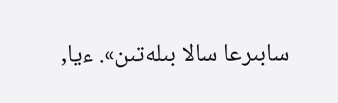سابىرعا سالا بىلەتىن». ءيا,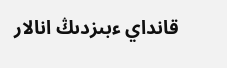قانداي ءبىزدىڭ انالار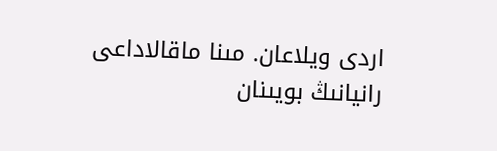اردى ويلاعان. مىنا ماقالاداعى رانيانىڭ بويىنان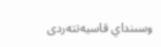وسىنداي قاسيەتتەردى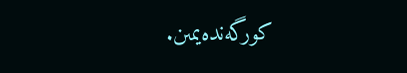كورگەندەيمىن.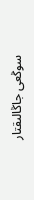سوڭعى جاڭالىقتار